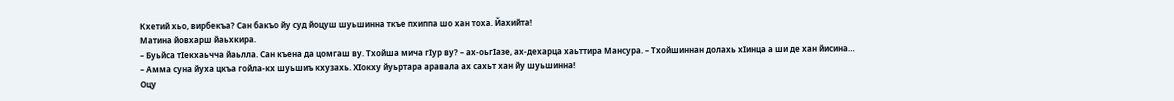Кхетий хьо, вирбекъа? Сан бакъо йу суд йоцуш шуьшинна ткъе пхиппа шо хан тоха. Йахийта!
Матина йовхарш йаьхкира.
– Буьйса тӏекхаьчча йаьлла. Сан къена да цомгаш ву. Тхойша мича гӏур ву? – ах-оьгӏазе, ах-дехарца хаьттира Мансура. – Тхойшиннан долахь хӏинца а ши де хан йисина…
– Амма суна йуха цкъа гойла-кх шуьшиъ кхузахь. Хӏокху йуьртара аравала ах сахьт хан йу шуьшинна!
Оцу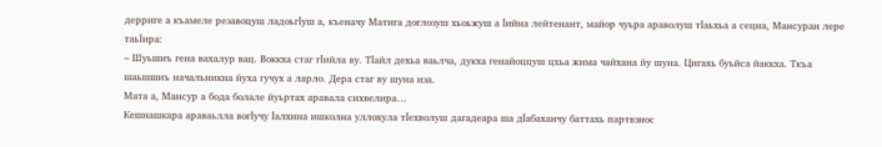дерриге а къамеле резавоцуш ладоьгӏуш а, къеначу Матига доглозуш хьоьжуш а ӏийна лейтенант, майор чуьра араволуш тӏаьхьа а сецна, Мансуран лере таьӏира:
– Шуьшиъ гена вахалур вац. Воккха стаг гӏийла ву. Тӏайл дехьа ваьлча, дукха генайоццуш цхьа жима чайхана йу шуна. Цигахь буьйса йаккха. Ткъа шаьшшиъ начальникна йуха гучух а ларло. Дера стаг ву шуна иза.
Мата а, Мансур а бода болале йуьртах аравала сихвелира…
Кешнашкара араваьлла вогӏучу ӏалхина ишколна уллохула тӏехволуш дагадеара ша дӏабаханчу баттахь партвзнос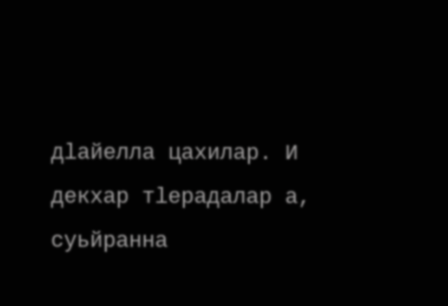дӏайелла цахилар. И декхар тӏерадалар а, суьйранна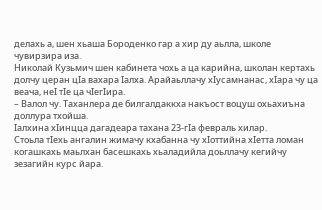делахь а, шен хьаша Бороденко гар а хир ду аьлла, школе чувирзира иза.
Николай Кузьмич шен кабинета чохь а ца карийна, школан кертахь долчу церан цӏа вахара ӏалха. Арайаьллачу хӏусамнанас, хӏара чу ца веача, неӏ тӏе ца чӏегӏира.
– Валол чу. Таханлера де билгалдаккха накъост воцуш охьахиъна доллура тхойша.
ӏалхина хӏинцца дагадеара тахана 23-гӏа февраль хилар.
Стоьла тӏехь ангалин жимачу кхабанна чу хӏоттийна хӏетта ломан когашкахь маьлхан басешкахь хьаладийла доьллачу кегийчу зезагийн курс йара.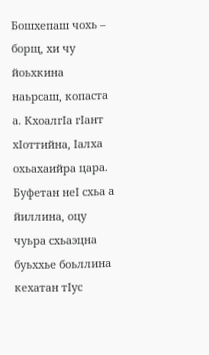Бошхепаш чохь – борщ, хи чу йоьхкина наьрсаш, копаста а. Кхоалгӏа гӏант хӏоттийна, ӏалха охьахаийра цара. Буфетан неӏ схьа а йиллина, оцу чуьра схьаэцна буьххье боьллина кехатан тӏус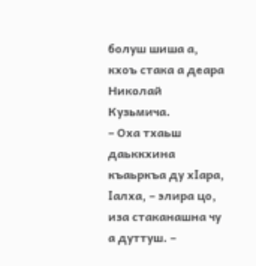болуш шиша а, кхоъ стака а деара Николай Кузьмича.
– Оха тхаьш даьккхина къаьркъа ду хӏара, ӏалха, – элира цо, иза стаканашна чу а дуттуш. –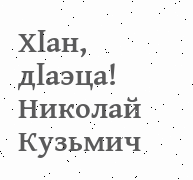Хӏан, дӏаэца!
Николай Кузьмич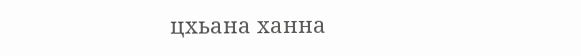цхьана ханна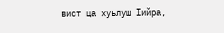вист ца хуьлуш ӏийра,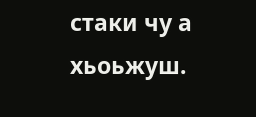стаки чу а хьоьжуш.